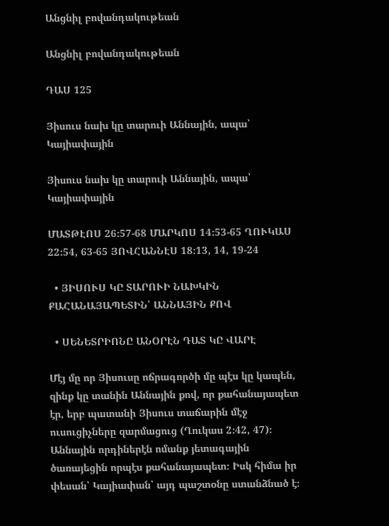Անցնիլ բովանդակութեան

Անցնիլ բովանդակութեան

ԴԱՍ 125

Յիսուս նախ կը տարուի Աննային, ապա՝ Կայիափային

Յիսուս նախ կը տարուի Աննային, ապա՝ Կայիափային

ՄԱՏԹԷՈՍ 26։57-68 ՄԱՐԿՈՍ 14։53-65 ՂՈՒԿԱՍ 22։54, 63-65 ՅՈՎՀԱՆՆԷՍ 18։13, 14, 19-24

  • ՅԻՍՈՒՍ ԿԸ ՏԱՐՈՒԻ ՆԱԽԿԻՆ ՔԱՀԱՆԱՅԱՊԵՏԻՆ՝ ԱՆՆԱՅԻՆ ՔՈՎ

  • ՍԵՆԵՏՐԻՈՆԸ ԱՆՕՐԷՆ ԴԱՏ ԿԸ ՎԱՐԷ

Մէյ մը որ Յիսուսը ոճրագործի մը պէս կը կապեն, զինք կը տանին Աննային քով, որ քահանայապետ էր, երբ պատանի Յիսուս տաճարին մէջ ուսուցիչները զարմացուց (Ղուկաս 2։42, 47)։ Աննային որդիներէն ոմանք յետագային ծառայեցին որպէս քահանայապետ։ Իսկ հիմա իր փեսան՝ Կայիափան՝ այդ պաշտօնը ստանձնած է։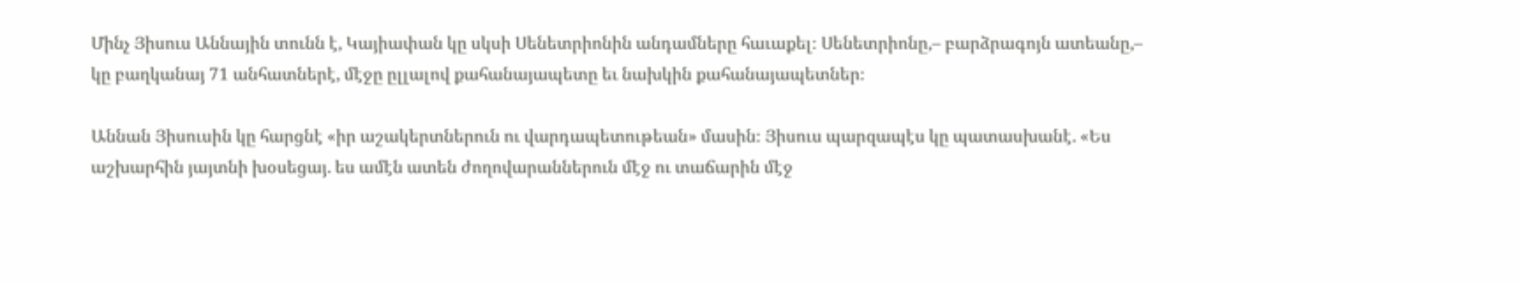Մինչ Յիսուս Աննային տունն է, Կայիափան կը սկսի Սենետրիոնին անդամները հաւաքել։ Սենետրիոնը,– բարձրագոյն ատեանը,– կը բաղկանայ 71 անհատներէ, մէջը ըլլալով քահանայապետը եւ նախկին քահանայապետներ։

Աննան Յիսուսին կը հարցնէ «իր աշակերտներուն ու վարդապետութեան» մասին։ Յիսուս պարզապէս կը պատասխանէ. «Ես աշխարհին յայտնի խօսեցայ. ես ամէն ատեն ժողովարաններուն մէջ ու տաճարին մէջ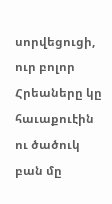սորվեցուցի, ուր բոլոր Հրեաները կը հաւաքուէին ու ծածուկ բան մը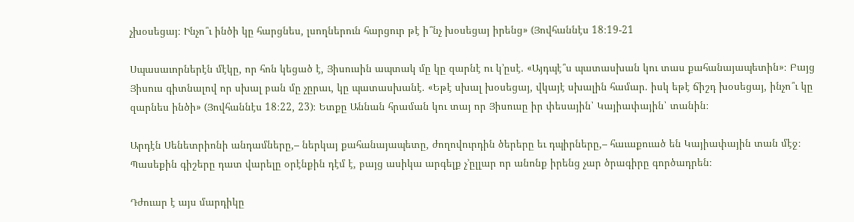չխօսեցայ։ Ինչո՞ւ ինծի կը հարցնես, լսողներուն հարցուր թէ ի՞նչ խօսեցայ իրենց» (Յովհաննէս 18։19-21

Սպասաւորներէն մէկը, որ հոն կեցած է, Յիսուսին ապտակ մը կը զարնէ ու կ’ըսէ. «Այդպէ՞ս պատասխան կու տաս քահանայապետին»։ Բայց Յիսուս գիտնալով որ սխալ բան մը չըրաւ, կը պատասխանէ. «Եթէ սխալ խօսեցայ, վկայէ սխալին համար. իսկ եթէ ճիշդ խօսեցայ, ինչո՞ւ կը զարնես ինծի» (Յովհաննէս 18։22, 23)։ Ետքը Աննան հրաման կու տայ որ Յիսուսը իր փեսային՝ Կայիափային՝ տանին։

Արդէն Սենետրիոնի անդամները,– ներկայ քահանայապետը, ժողովուրդին ծերերը եւ դպիրները,– հաւաքուած են Կայիափային տան մէջ։ Պասեքին գիշերը դատ վարելը օրէնքին դէմ է, բայց ասիկա արգելք չ’ըլլար որ անոնք իրենց չար ծրագիրը գործադրեն։

Դժուար է այս մարդիկը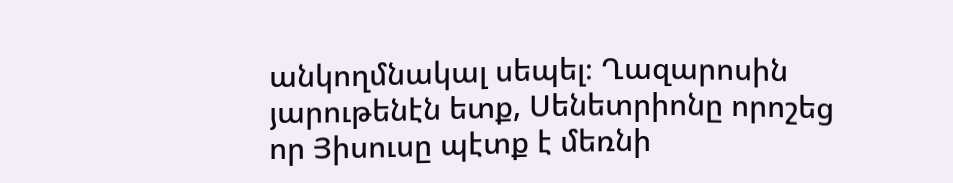անկողմնակալ սեպել։ Ղազարոսին յարութենէն ետք, Սենետրիոնը որոշեց որ Յիսուսը պէտք է մեռնի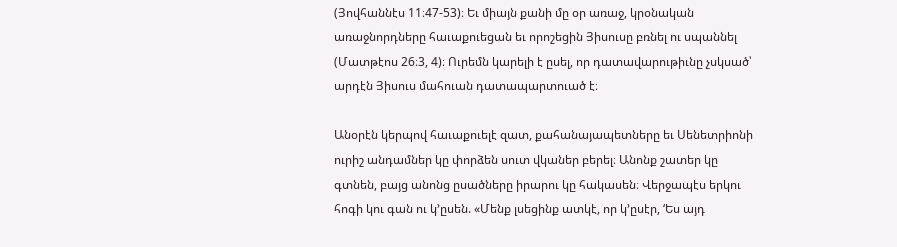(Յովհաննէս 11։47-53)։ Եւ միայն քանի մը օր առաջ, կրօնական առաջնորդները հաւաքուեցան եւ որոշեցին Յիսուսը բռնել ու սպաննել (Մատթէոս 26։3, 4)։ Ուրեմն կարելի է ըսել, որ դատավարութիւնը չսկսած՝ արդէն Յիսուս մահուան դատապարտուած է։

Անօրէն կերպով հաւաքուելէ զատ, քահանայապետները եւ Սենետրիոնի ուրիշ անդամներ կը փորձեն սուտ վկաներ բերել։ Անոնք շատեր կը գտնեն, բայց անոնց ըսածները իրարու կը հակասեն։ Վերջապէս երկու հոգի կու գան ու կ’ըսեն. «Մենք լսեցինք ատկէ, որ կ’ըսէր, ‘Ես այդ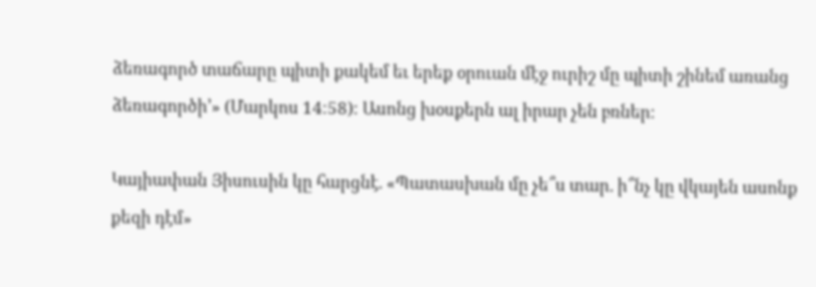ձեռագործ տաճարը պիտի քակեմ եւ երեք օրուան մէջ ուրիշ մը պիտի շինեմ առանց ձեռագործի’» (Մարկոս 14։58)։ Ասոնց խօսքերն ալ իրար չեն բռներ։

Կայիափան Յիսուսին կը հարցնէ. «Պատասխան մը չե՞ս տար. ի՞նչ կը վկայեն ասոնք քեզի դէմ»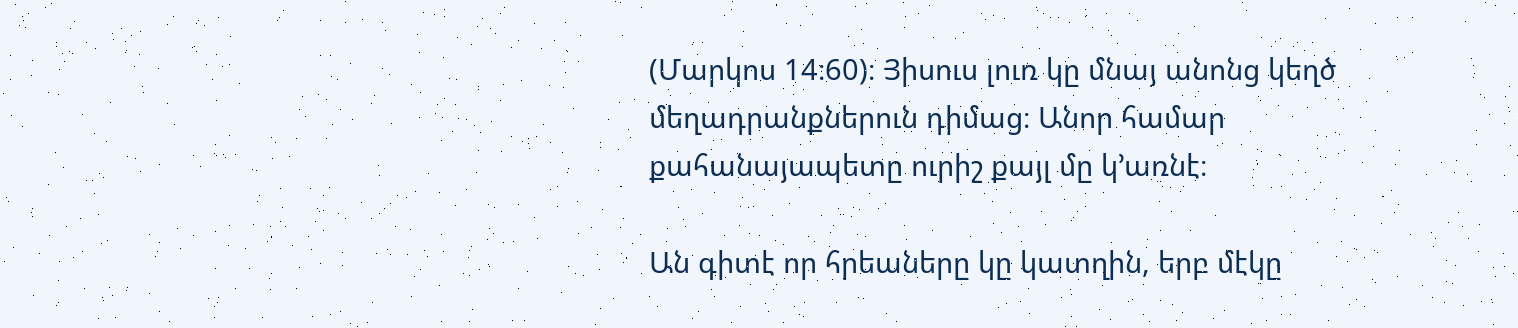(Մարկոս 14։60)։ Յիսուս լուռ կը մնայ անոնց կեղծ մեղադրանքներուն դիմաց։ Անոր համար քահանայապետը ուրիշ քայլ մը կ’առնէ։

Ան գիտէ որ հրեաները կը կատղին, երբ մէկը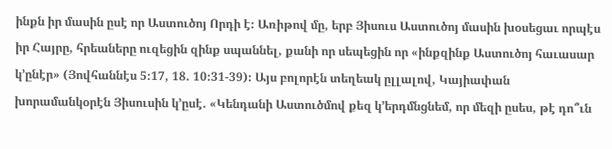ինքն իր մասին ըսէ որ Աստուծոյ Որդի է։ Առիթով մը, երբ Յիսուս Աստուծոյ մասին խօսեցաւ որպէս իր Հայրը, հրեաները ուզեցին զինք սպաննել, քանի որ սեպեցին որ «ինքզինք Աստուծոյ հաւասար կ’ընէր» (Յովհաննէս 5։17, 18. 10։31-39)։ Այս բոլորէն տեղեակ ըլլալով, Կայիափան խորամանկօրէն Յիսուսին կ’ըսէ. «Կենդանի Աստուծմով քեզ կ’երդմնցնեմ, որ մեզի ըսես, թէ դո՞ւն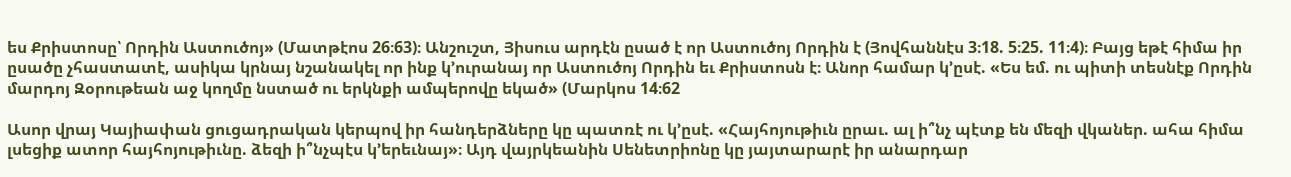ես Քրիստոսը՝ Որդին Աստուծոյ» (Մատթէոս 26։63)։ Անշուշտ, Յիսուս արդէն ըսած է որ Աստուծոյ Որդին է (Յովհաննէս 3։18. 5։25. 11։4)։ Բայց եթէ հիմա իր ըսածը չհաստատէ, ասիկա կրնայ նշանակել որ ինք կ’ուրանայ որ Աստուծոյ Որդին եւ Քրիստոսն է։ Անոր համար կ’ըսէ. «Ես եմ. ու պիտի տեսնէք Որդին մարդոյ Զօրութեան աջ կողմը նստած ու երկնքի ամպերովը եկած» (Մարկոս 14։62

Ասոր վրայ Կայիափան ցուցադրական կերպով իր հանդերձները կը պատռէ ու կ’ըսէ. «Հայհոյութիւն ըրաւ. ալ ի՞նչ պէտք են մեզի վկաներ. ահա հիմա լսեցիք ատոր հայհոյութիւնը. ձեզի ի՞նչպէս կ’երեւնայ»։ Այդ վայրկեանին Սենետրիոնը կը յայտարարէ իր անարդար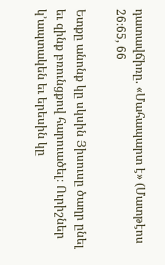դատավճիռը. «Մահապարտ է» (Մատթէոս 26։65, 66

Ետքը անոնք կը սկսին Յիսուսը ծաղր ընել եւ զինք բռունցքով հարուածել։ Ուրիշներ կ’ապտակեն եւ երեսին կը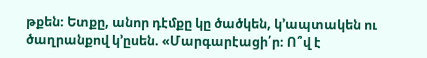թքեն։ Ետքը, անոր դէմքը կը ծածկեն, կ’ապտակեն ու ծաղրանքով կ’ըսեն. «Մարգարէացի՛ր։ Ո՞վ է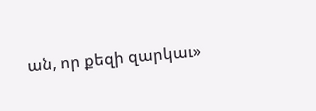ան, որ քեզի զարկաւ»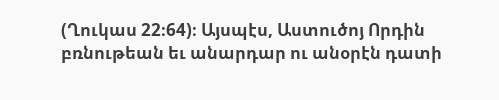(Ղուկաս 22։64)։ Այսպէս, Աստուծոյ Որդին բռնութեան եւ անարդար ու անօրէն դատի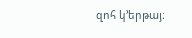զոհ կ’երթայ։